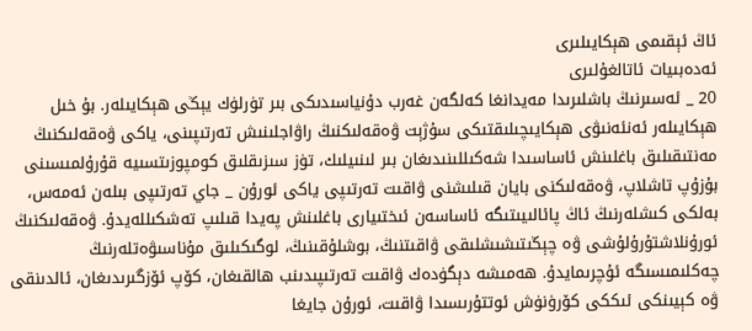ئاڭ ئېقىمى ھېكايىلىرى
ئەدەبىيات ئاتالغۇلىرى
20 _ ئەسىرنىڭ باشلىرىدا مەيدانغا كەلگەن غەرب دۇنياسىدىكى بىر تۈرلۈك يېڭى ھېكايىلەر. بۇ خىل ھېكايىلەر ئەنئەنىۋى ھېكايىچىلىقتىكى سۇژېت ۋەقەلىكنىڭ راۋاجلىنىش تەرتىپىنى، ياكى ۋەقەلىكنىڭ مەنتىقىلىق باغلىنش ئاساسىدا شەكىللىنىدىغان بىر لىنىيلىك، تۈز سىزىقلىق كومپوزىتسىيە قۇرۇلمىسىنى بۇزۇپ تاشلاپ، ۋەقەلىكنى بايان قىلىشنى ۋاقىت تەرتىپى ياكى ئورۇن _ جاي تەرتىپى بىلەن ئەمەس، بەلكى كىشلەرنىڭ ئاڭ پائالىيىتىگە ئاساسەن ئىختىيارى باغلىنش پەيدا قىلىپ تەشكىللەيدۇ. ۋەقەلىكنىڭ ئورۇنلاشتۇرۇلۇشى ۋە چېڭىتىشىشلىقى ۋاقىتنىڭ، بوشلۇقىنىڭ، لوگىكىلىق مۇناسىۋەتلەرنىڭ چەكلىمىسىگە ئۇچرىمايدۇ. ھەمىشە دېگۈدەك ۋاقىت تەرتىپىدىنب ھالقىغان، كۆپ ئۆزگىرىدىغان، ئالدىنقى ۋە كېيىنكى ئىككى كۆرۈنۈش ئوتتۇرىسىدا ۋاقىت، ئورۇن جايغا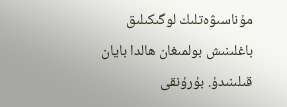مۇناسىۋەتلىك لوگىكىلىق باغلىنىش بولمىغان ھالدا بايان قىلىنىدۇ. بۇرۇنقى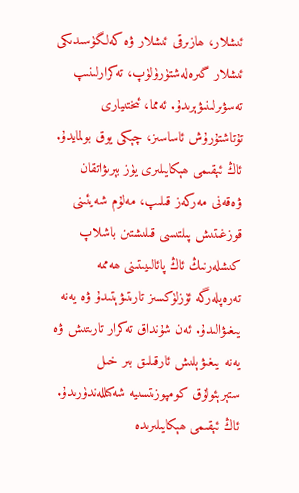ئىشلار، ھازىرقى ئىشلار ۋە كەلگۈسىدىكى ئىشلار گىرەلەشتۈرۈلۈپ، تەكرارلىنىپ تەسۋىرلىنىۋېرىدۇ. ئەمما، ئىختىيارى تۇتاشتۇرۇش ئاساسىز، چېكى يوق بولمايدۇ.
ئاڭ ئېقىمى ھېكايىلىرى يۈز بېرىۋاتقان ۋەقەنى مەركەز قىلىپ، مەلۇم شەيئىنى قوزغىتىش پىلتىسى قىلىشتىن باشلاپ كىشلەرنىڭ ئاڭ پائالىيىتىنى ھەممە تەرەپلەرگە ئۈزلۈكسىز تارىتىۋېتىدۇ ۋە يەنە يىغىۋالىدۇ. ئەن شۇنداق تەكرار تارىتىش ۋە يەنە يىغىۋېلىش ئارقىلىق بىر خىل ستېرېئولۇق كومپوزىتسىيە شەكىللەندۈرىدۇ.
ئاڭ ئېقىمى ھېكايىلىرىدە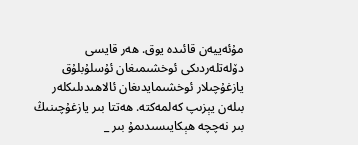مۇئەييەن قائىدە يوق. ھەر قايسى دۆلەتلەردىكى ئوخشىمىغان ئۇسلۇبلۇق يازغۇچىلار ئوخشىمايدىغان ئالاھىدىلىكلەر بىلەن يېزىپ كەلمەكتە. ھەتتا بىر يازغۇچىنىڭ بىر نەچچە ھېكايىسىدىمۇ بىر _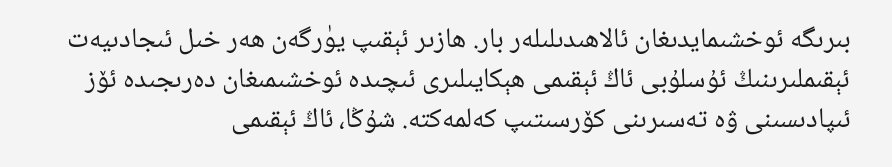بىرىگە ئوخشىمايدىغان ئالاھىدىلىلەر بار. ھازىر ئېقىپ يۈرگەن ھەر خىل ئىجادىيەت ئېقىملىرىنىڭ ئۇسلۇبى ئاڭ ئېقىمى ھېكايىلىرى ئىچىدە ئوخشىمىغان دەرىجىدە ئۆز ئىپادىسىنى ۋە تەسىرىنى كۆرسىتىپ كەلمەكتە. شۇڭا، ئاڭ ئېقىمى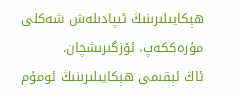ھېكايىلىرىنىڭ ئىپادىلەش شەكلى مۇرەككەپ، ئۆزگىرىشچان.
ئاڭ ئېقىمى ھېكايىلىرىنىڭ ئومۇم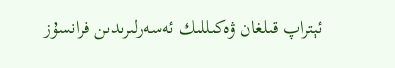ئېتراپ قىلغان ۋەكىللىك ئەسەرلىرىدىن فرانسۇز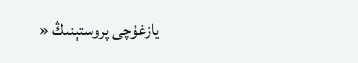يازغۇچى پروستېنىڭ «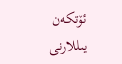ئۆتكەن يىللارنى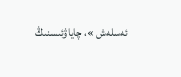ئەسلەش »، چاياۋئىسنىڭ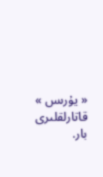« يۇرىس » قاتارلقلىرى بار.